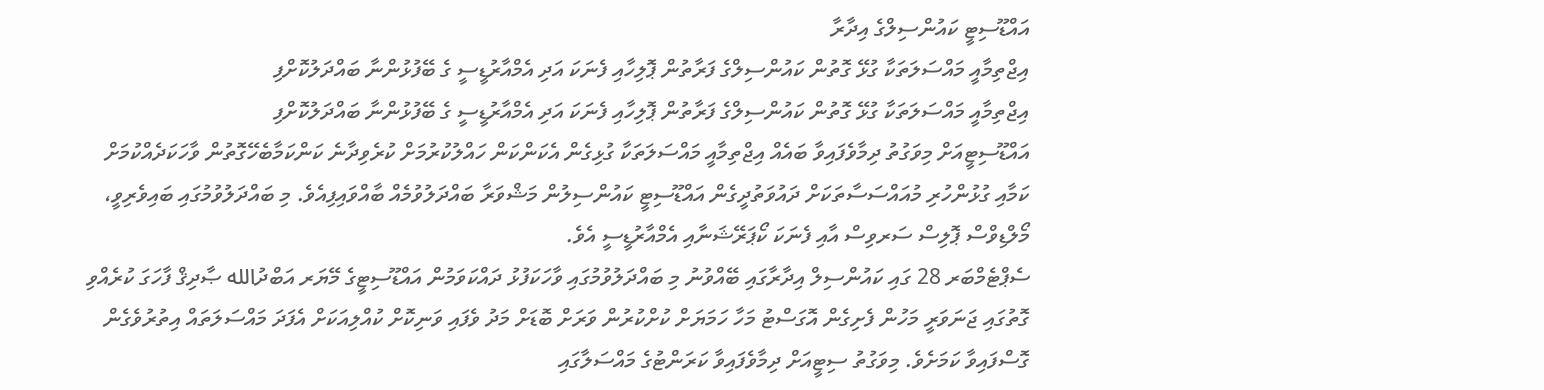އައްޑޫސިޓީ ކައުންސިލްގެ އިދާރާ
އިޖްތިމާއީ މައްސަލަތަކާ ގުޅޭ ގޮތުން ކައުންސިލްގެ ފަރާތުން ޕޮލިހާއި ފެނަކަ އަދި އެމްއާރުޑީސީ ގެ ބޭފުޅުންނާ ބައްދަލުކޮށްފި
އިޖްތިމާއީ މައްސަލަތަކާ ގުޅޭ ގޮތުން ކައުންސިލްގެ ފަރާތުން ޕޮލިހާއި ފެނަކަ އަދި އެމްއާރުޑީސީ ގެ ބޭފުޅުންނާ ބައްދަލުކޮށްފި
އައްޑޫސިޓީއަށް މިވަގުތު ދިމާވެފައިވާ ބައެއް އިޖްތިމާއީ މައްސަލަތަކާ ގުޅިގެން އެކަންކަން ހައްލުކުރުމަށް ކުރެވިދާނެ ކަންކަމާބެހޭގޮތުން ވާހަކަދެއްކުމަށް ކަމާއި ގުޅުންހުރި މުއައްސަސާތަކަށް ދައުވަތުދީގެން އައްޑޫސިޓީ ކައުންސިލުން މަޝްވަރާ ބައްދަލުވުމެއް ބާއްވައިފިއެވެ. މި ބައްދަލުވުމުގައި ބައިވެރިވީ، މޯލްޑިވްސް ޕޮލިސް ސަރވިސް އާއި ފެނަކަ ކޯޕަރޭޝަނާއި އެމްއާރުޑީސީ އެވެ.
ސެޕްޓެމްބަރ 28 ގައި ކައުންސިލް އިދާރާގައި ބޭއްވުނު މި ބައްދަލުވުމުގައި ވާހަކަފުޅު ދައްކަވަމުން އައްޑޫސިޓީގެ މޭޔަރ އަބްދުالله ޞާދިޤް ފާހަގަ ކުރެއްވި ގޮތުގައި ޖަނަވަރީ މަހުން ފެށިގެން އޮގަސްޓު މަހާ ހަމަޔަށް ކުށްކުރުން ވަރަށް ބޮޑަށް މަދު ވެފައި ވަނިކޮށް ކުއްލިއަކަށް އެފަދަ މައްސަލަތައް އިތުރުވެގެން ގޮސްފައިވާ ކަމަށެވެ. މިވަގުތު ސިޓީއަށް ދިމާވެފައިވާ ކަރަންޓުގެ މައްސަލާގައި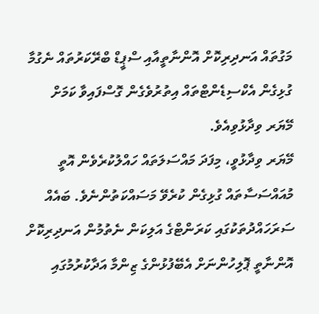މަގުތައް އަނދިރިކޮށް އޮންނާތީއާއި ސްޕީޑް ބްރޭކަރުތައް ނެގުމާ ގުޅިގެން އެކްސިޑެންޓްތައް އިތުރުވެގެން ގޮސްފައިވާ ކަމަށް މޭޔަރ ވިދާޅުވިއެވެ.
މޭޔަރ ވިދާޅުވީ، މިފަދަ މައްސަލަތައް ހައްލުކުރެވެން އޮތީ މުއައްސަސާތައް ގުޅިގެން ކުރެވޭ މަސައްކަތުންނެވެ. ބައެއް ސަރަހައްދުތަކުގައި ކަރަންޓްގެ އަލިކަން ނެތުމުން އަނދިރިކޮށް އޮންނާތީ ޕޮލިހުންނަށް އެބޭފުޅުންގެ ޒިންމާ އަދާކުރުމުގައި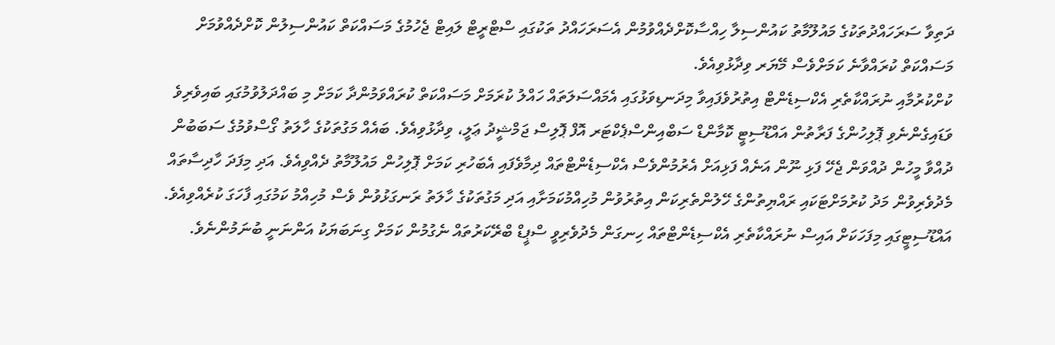ދަތިވާ ސަރަހައްދުތަކުގެ މައުލޫމާތު ކައުންސިލާ ހިއްސާކޮށްދެއްވުމުން އެސަރަހައްދު ތަކުގައި ސްޓްރީޓް ލައިޓް ޖެހުމުގެ މަސައްކަތް ކައުންސިލުން ކޮށްދެއްވުމަށް މަސައްކަތް ކުރައްވާނެ ކަމަށްވެސް މޭޔަރ ވިދާޅުވިއެވެ.
ކުށްކުރުމާއި ނުރައްކާތެރި އެކްސިޑެންޓް އިތުރުވެފައިވާ މިދަނޑިވަޅުގައި އެމައްސަލަތައް ހައްލު ކުރަމަށް މަސައްކަތް ކުރައްވަމުންދާ ކަމަށް މި ބައްދަލުވުމުގައި ބައިވެރިވެ ވަޑައިގެންނެވި ޕޮލިހުންގެ ފަރާތުން އައްޑޫސިޓީ ކޮމާންޑް ސަބްއިންސްޕެކްޓަރ އޮފް ޕޮލިސް ޖަމްޝީދު ޢަލީ، ވިދާޅުވިއެވެ. ބައެއް މަގުތަކުގެ ހާލަތު ގޯސްވުމުގެ ސަބަބުން ދުއްވާ މީހުން ދުއްވަން ޖެހޭ ފަޅި ނޫން އަނެއް ފަޅިއަށް އެރުމުންވެސް އެކްސިޑެންޓްތައް ދިމާވެފައި އެބަހުރި ކަމަށް ޕޮލިހުން މައުލޫމާތު ދެއްވިއެވެ. އަދި މިފަދަ ހާދިސާތައް މެދުވެރިވުން މަދު ކުރުމަށްޓަކައި ރައްޔިތުންގެ ހޭލުންތެރިކަން އިތުރުވުން މުހިއްމުކަމަށާއި އަދި މަގުތަކުގެ ހާލަތު ރަނގަޅުވުން ވެސް މުހިއްމު ކަމުގައި ފާހަގަ ކުރެއްވިއެވެ.
އައްޑޫސިޓީގައި މިފަހަކަށް އައިސް ނުރައްކާތެރި އެކްސިޑެންޓްތައް ހިނގަން މެދުވެރިވީ ސްޕީޑް ބްރޭކަރުތައް ނެގުމުން ކަމަށް ގިނަބަޔަކު އަންނަނީ ބުނަމުންނެވެ.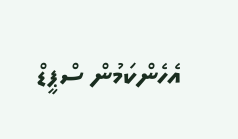އެހެންކަމުން ސްޕީޑް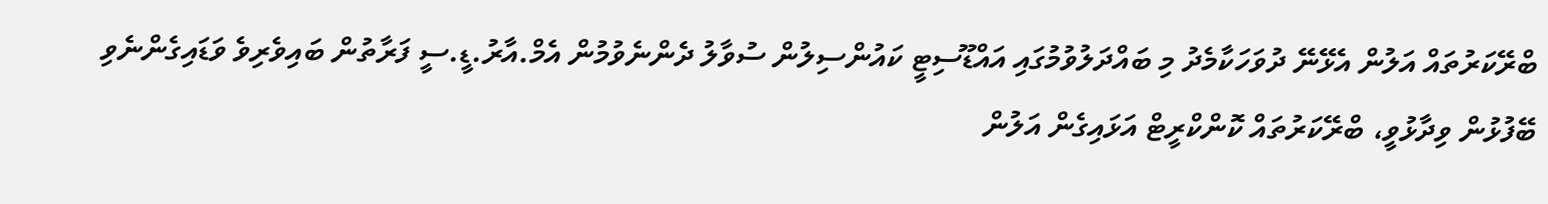ބްރޭކަރުތައް އަލުން އެޅޭނޭ ދުވަހަކާމެދު މި ބައްދަލުވުމުގައި އައްޑޫސިޓީ ކައުންސިލުން ސުވާލު ދެންނެވުމުން އެމް.އާރު.ޑީ.ސީ ފަރާތުން ބައިވެރިވެ ވަޑައިގެންނެވި ބޭފުޅުން ވިދާޅުވީ، ބްރޭކަރުތައް ކޮންކްރީޓް އަޅައިގެން އަލުން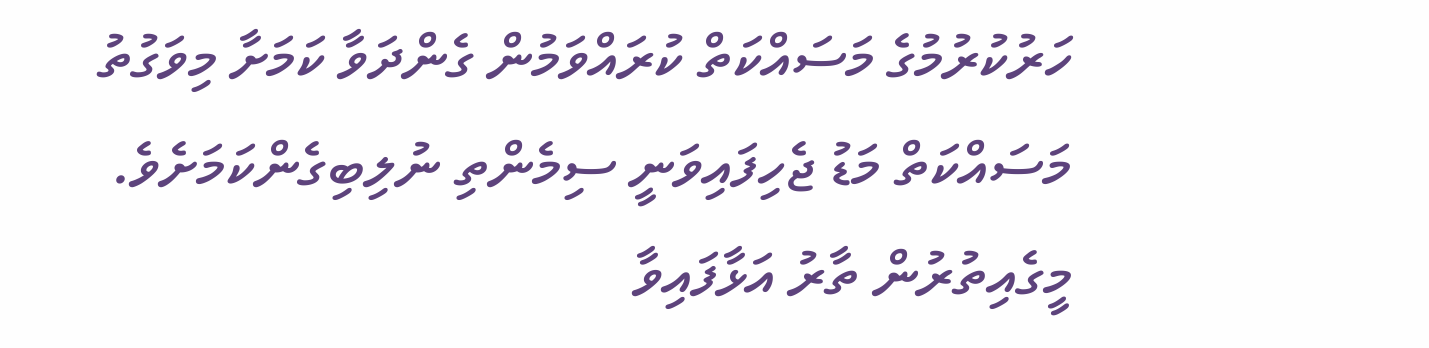ހަރުކުރުމުގެ މަސައްކަތް ކުރައްވަމުން ގެންދަވާ ކަމަށާ މިވަގުތު މަސައްކަތް މަޑު ޖެހިފައިވަނީ ސިމެންތި ނުލިބިގެންކަމަށެވެ. މީގެއިތުރުން ތާރު އަޅާފައިވާ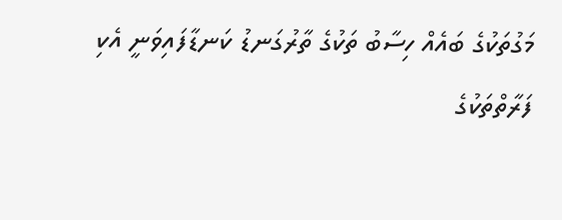މަގުތަކުގެ ބައެއް ހިސާބު ތަކުގެ ތާރުގަނޑު ކަނޑާފައިވަނީ އެކި ފަރާތްތަކުގެ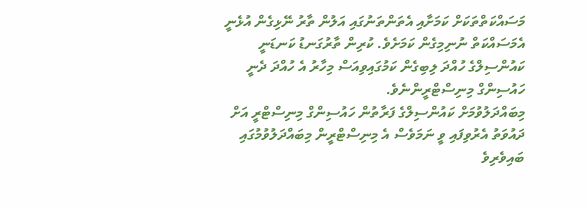މަސައްކަތްތަކަށް ކަމަށާއި އެތަންތަނުގައި އަލުން ތާރު ނޭޅިގެން އުޅެނީ އެމަސައްކަތް ނުނިމިގެން ކަމަށެވެ. ކުރިން ތާރުގަނޑު ކަނޑަނީ ކައުންސިލްގެ ހުއްދަ ލިބިގެން ކަމުގައިވިއަސް މިހާރު އެ ހުއްދަ ދެނީ ހައުސިންގް މިނިސްޓްރީންނެވެ.
މިބައްދަލުވުމަށް ކައުންސިލްގެ ފަރާތުން ހައުސިންގް މިނިސްޓްރީ އަށް ދައުވަތު އެރުވިފައި ވީ ނަމަވެސް އެ މިނިސްޓްރީން މިބައްދަލުވުމުގައި ބައިވެރިވެ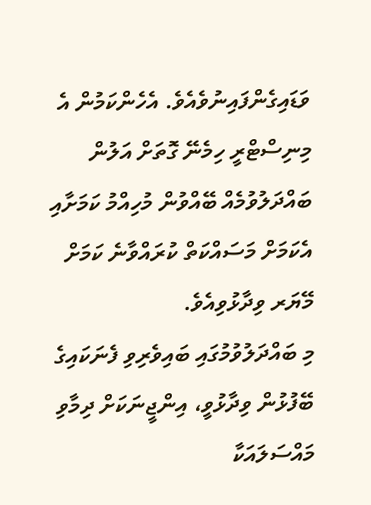ވަޑައިގެންފައިނުވެއެވެ. އެހެންކަމުން އެ މިނިސްޓްރީ ހިމެނޭ ގޮތަށް އަލުން ބައްދަލުވުމެއް ބޭއްވުން މުހިއްމު ކަމަށާއި އެކަމަށް މަސައްކަތް ކުރައްވާނެ ކަމަށް މޭޔަރ ވިދާޅުވިއެވެ.
މި ބައްދަލުވުމުގައި ބައިވެރިވި ފެނަކައިގެ ބޭފުޅުން ވިދާޅުވީ، އިންޖީނަކަށް ދިމާވި މައްސަލައަކާ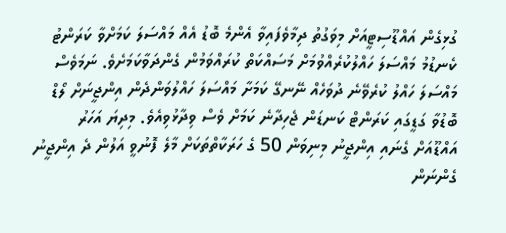ގުޅިގެން އައްޑޫސިޓީއަށް މިވަގުތު ދިމާވެފައިވާ އެންމެ ބޮޑު އެއް މައްސަލަ ކަމަށްވާ ކަރަންޓު ކެނޑުމު މައްސަލަ ހައްލުކުރެއްވުމަށް މަސައްކަތް ކުރައްވަމުން ގެންދަވާކަމަށެވެ. ނަމަވެސް މައްސަލަ ހައްލު ކުރެވޭނެ ދުވަހެއް ނޭނގޭ ކަމަށާ މައްސަލަ ހައްލުވަންދެން އިންޖީނަށް ލޯޑް ބޮޑުވާ ގަޑީގައި ކަރަންޓް ކަނޑަން ޖެހިދާނެ ކަމަށް ވެސް ވިދާޅުވިއެވެ. މިދިޔަ އަހަރު އައްޑޫއަށް ގެނައި އިންޖީނު މިނިވަން 50 ގެ ހަރަކާތްތަކަށް މާލެ ފޮނުވީ އަލުން ދެ އިންޖީނު ގެންނަން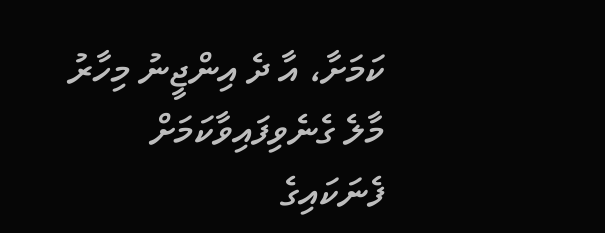ކަމަށާ، އާ ދެ އިންޖީނު މިހާރު މާލެ ގެނެވިފައިވާކަމަށް ފެނަކައިގެ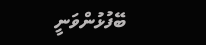ބޭފުޅުންވަނީ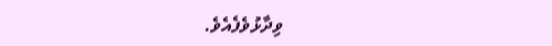ވިދާޅުވެފެއެވެ.